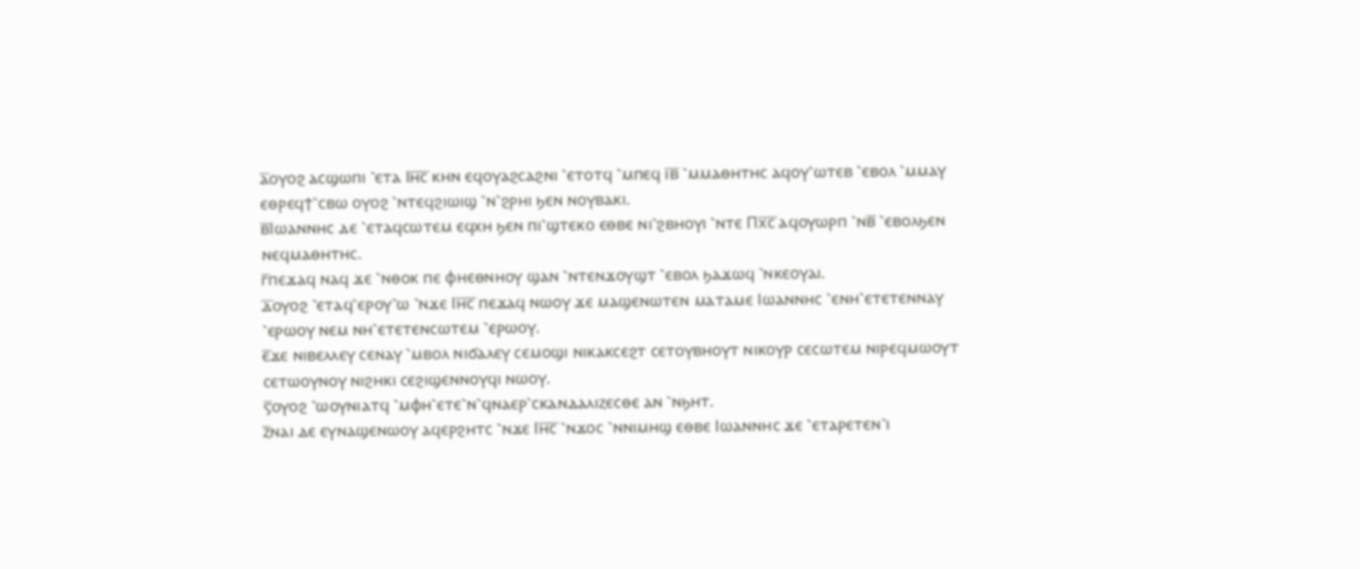ⲁ̅ⲟⲩⲟϩ ⲁⲥϣⲱⲡⲓ ⳿ⲉⲧⲁ Ⲓⲏ̅ⲥ̅ ⲕⲏⲛ ⲉϥⲟⲩⲁϩⲥⲁϩⲛⲓ ⳿ⲉⲧⲟⲧϥ ⳿ⲙⲡⲉϥ ⲓ̅ⲃ̅ ⳿ⲙⲙⲁⲑⲏⲧⲏⲥ ⲁϥⲟⲩ⳿ⲱⲧⲉⲃ ⳿ⲉⲃⲟⲗ ⳿ⲙⲙⲁⲩ ⲉⲑⲣⲉϥϯ⳿ⲥⲃⲱ ⲟⲩⲟϩ ⳿ⲛⲧⲉϥϩⲓⲱⲓϣ ⳿ⲛ⳿ϩⲣⲏⲓ ϧⲉⲛ ⲛⲟⲩⲃⲁⲕⲓ.
ⲃ̅Ⲓⲱⲁⲛⲛⲏⲥ ⲇⲉ ⳿ⲉⲧⲁϥⲥⲱⲧⲉⲙ ⲉϥⲭⲏ ϧⲉⲛ ⲡⲓ⳿ϣⲧⲉⲕⲟ ⲉⲑⲃⲉ ⲛⲓ⳿ϩⲃⲏⲟⲩⲓ ⳿ⲛⲧⲉ Ⲡⲭ̅ⲥ̅ ⲁϥⲟⲩⲱⲣⲡ ⳿ⲛⲃ̅ ⳿ⲉⲃⲟⲗϧⲉⲛ ⲛⲉϥⲙⲁⲑⲏⲧⲏⲥ.
ⲅ̅ⲡⲉϫⲁϥ ⲛⲁϥ ϫⲉ ⳿ⲛⲑⲟⲕ ⲡⲉ ⲫⲏⲉⲑⲛⲏⲟⲩ ϣⲁⲛ ⳿ⲛⲧⲉⲛϫⲟⲩϣⲧ ⳿ⲉⲃⲟⲗ ϧⲁϫⲱϥ ⳿ⲛⲕⲉⲟⲩⲁⲓ.
ⲇ̅ⲟⲩⲟϩ ⳿ⲉⲧⲁϥ⳿ⲉⲣⲟⲩ⳿ⲱ ⳿ⲛϫⲉ Ⲓⲏ̅ⲥ̅ ⲡⲉϫⲁϥ ⲛⲱⲟⲩ ϫⲉ ⲙⲁϣⲉⲛⲱⲧⲉⲛ ⲙⲁⲧⲁⲙⲉ Ⲓⲱⲁⲛⲛⲏⲥ ⳿ⲉⲛⲏ⳿ⲉⲧⲉⲧⲉⲛⲛⲁⲩ ⳿ⲉⲣⲱⲟⲩ ⲛⲉⲙ ⲛⲏ⳿ⲉⲧⲉⲧⲉⲛⲥⲱⲧⲉⲙ ⳿ⲉⲣⲱⲟⲩ.
ⲉ̅ϫⲉ ⲛⲓⲃⲉⲗⲗⲉⲩ ⲥⲉⲛⲁⲩ ⳿ⲙⲃⲟⲗ ⲛⲓϭⲁⲗⲉⲩ ⲥⲉⲙⲟϣⲓ ⲛⲓⲕⲁⲕⲥⲉϩⲧ ⲥⲉⲧⲟⲩⲃⲏⲟⲩⲧ ⲛⲓⲕⲟⲩⲣ ⲥⲉⲥⲱⲧⲉⲙ ⲛⲓⲣⲉϥⲙⲱⲟⲩⲧ ⲥⲉⲧⲱⲟⲩⲛⲟⲩ ⲛⲓϩⲏⲕⲓ ⲥⲉϩⲓϣⲉⲛⲛⲟⲩϥⲓ ⲛⲱⲟⲩ.
ⲋ̅ⲟⲩⲟϩ ⳿ⲱⲟⲩⲛⲓⲁⲧϥ ⳿ⲙⲫⲏ⳿ⲉⲧⲉ⳿ⲛ⳿ϥⲛⲁⲉⲣ⳿ⲥⲕⲁⲛⲇⲁⲗⲓⲍⲉⲥⲑⲉ ⲁⲛ ⳿ⲛϧⲏⲧ.
ⲍ̅ⲛⲁⲓ ⲇⲉ ⲉⲩⲛⲁϣⲉⲛⲱⲟⲩ ⲁϥⲉⲣϩⲏⲧⲥ ⳿ⲛϫⲉ Ⲓⲏ̅ⲥ̅ ⳿ⲛϫⲟⲥ ⳿ⲛⲛⲓⲙⲏϣ ⲉⲑⲃⲉ Ⲓⲱⲁⲛⲛⲏⲥ ϫⲉ ⳿ⲉⲧⲁⲣⲉⲧⲉⲛ⳿ⲓ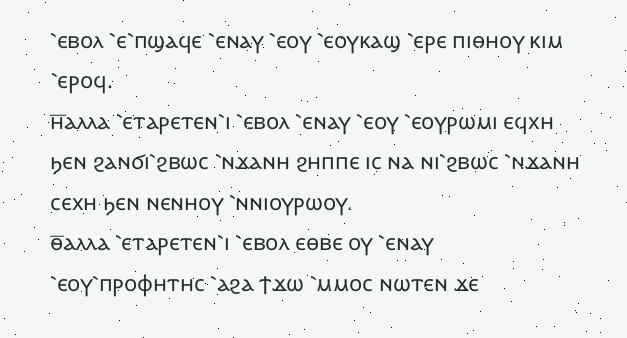⳿ⲉⲃⲟⲗ ⳿ⲉ⳿ⲡϣⲁϥⲉ ⳿ⲉⲛⲁⲩ ⳿ⲉⲟⲩ ⳿ⲉⲟⲩⲕⲁϣ ⳿ⲉⲣⲉ ⲡⲓⲑⲏⲟⲩ ⲕⲓⲙ ⳿ⲉⲣⲟϥ.
ⲏ̅ⲁⲗⲗⲁ ⳿ⲉⲧⲁⲣⲉⲧⲉⲛ⳿ⲓ ⳿ⲉⲃⲟⲗ ⳿ⲉⲛⲁⲩ ⳿ⲉⲟⲩ ⳿ⲉⲟⲩⲣⲱⲙⲓ ⲉϥⲭⲏ ϧⲉⲛ ϩⲁⲛϭⲓ⳿ϩⲃⲱⲥ ⳿ⲛϫⲁⲛⲏ ϩⲏⲡⲡⲉ ⲓⲥ ⲛⲁ ⲛⲓ⳿ϩⲃⲱⲥ ⳿ⲛϫⲁⲛⲏ ⲥⲉⲭⲏ ϧⲉⲛ ⲛⲉⲛⲏⲟⲩ ⳿ⲛⲛⲓⲟⲩⲣⲱⲟⲩ.
ⲑ̅ⲁⲗⲗⲁ ⳿ⲉⲧⲁⲣⲉⲧⲉⲛ⳿ⲓ ⳿ⲉⲃⲟⲗ ⲉⲑⲃⲉ ⲟⲩ ⳿ⲉⲛⲁⲩ ⳿ⲉⲟⲩ⳿ⲡⲣⲟⲫⲏⲧⲏⲥ ⳿ⲁϩⲁ ϯϫⲱ ⳿ⲙⲙⲟⲥ ⲛⲱⲧⲉⲛ ϫⲉ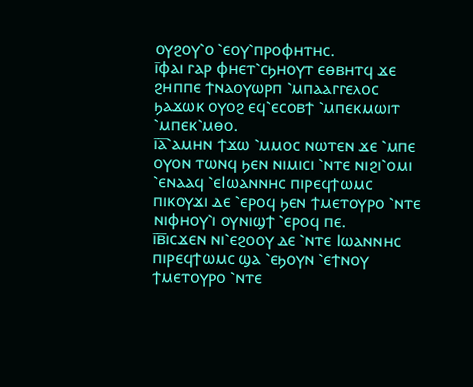ⲟⲩϩⲟⲩ⳿ⲟ ⳿ⲉⲟⲩ⳿ⲡⲣⲟⲫⲏⲧⲏⲥ.
ⲓ̅ⲫⲁⲓ ⲅⲁⲣ ⲫⲏⲉⲧ⳿ⲥϧⲏⲟⲩⲧ ⲉⲑⲃⲏⲧϥ ϫⲉ ϩⲏⲡⲡⲉ ϯⲛⲁⲟⲩⲱⲣⲡ ⳿ⲙⲡⲁⲁⲅⲅⲉⲗⲟⲥ ϧⲁϫⲱⲕ ⲟⲩⲟϩ ⲉϥ⳿ⲉⲥⲟⲃϯ ⳿ⲙⲡⲉⲕⲙⲱⲓⲧ ⳿ⲙⲡⲉⲕ⳿ⲙⲑⲟ.
ⲓ̅ⲁ̅⳿ⲁⲙⲏⲛ ϯϫⲱ ⳿ⲙⲙⲟⲥ ⲛⲱⲧⲉⲛ ϫⲉ ⳿ⲙⲡⲉ ⲟⲩⲟⲛ ⲧⲱⲛϥ ϧⲉⲛ ⲛⲓⲙⲓⲥⲓ ⳿ⲛⲧⲉ ⲛⲓϩⲓ⳿ⲟⲙⲓ ⳿ⲉⲛⲁⲁϥ ⳿ⲉⲒⲱⲁⲛⲛⲏⲥ ⲡⲓⲣⲉϥϯⲱⲙⲥ ⲡⲓⲕⲟⲩϫⲓ ⲇⲉ ⳿ⲉⲣⲟϥ ϧⲉⲛ ϯⲙⲉⲧⲟⲩⲣⲟ ⳿ⲛⲧⲉ ⲛⲓⲫⲏⲟⲩ⳿ⲓ ⲟⲩⲛⲓϣϯ ⳿ⲉⲣⲟϥ ⲡⲉ.
ⲓ̅ⲃ̅ⲓⲥϫⲉⲛ ⲛⲓ⳿ⲉϩⲟⲟⲩ ⲇⲉ ⳿ⲛⲧⲉ Ⲓⲱⲁⲛⲛⲏⲥ ⲡⲓⲣⲉϥϯⲱⲙⲥ ϣⲁ ⳿ⲉϧⲟⲩⲛ ⳿ⲉϯⲛⲟⲩ ϯⲙⲉⲧⲟⲩⲣⲟ ⳿ⲛⲧⲉ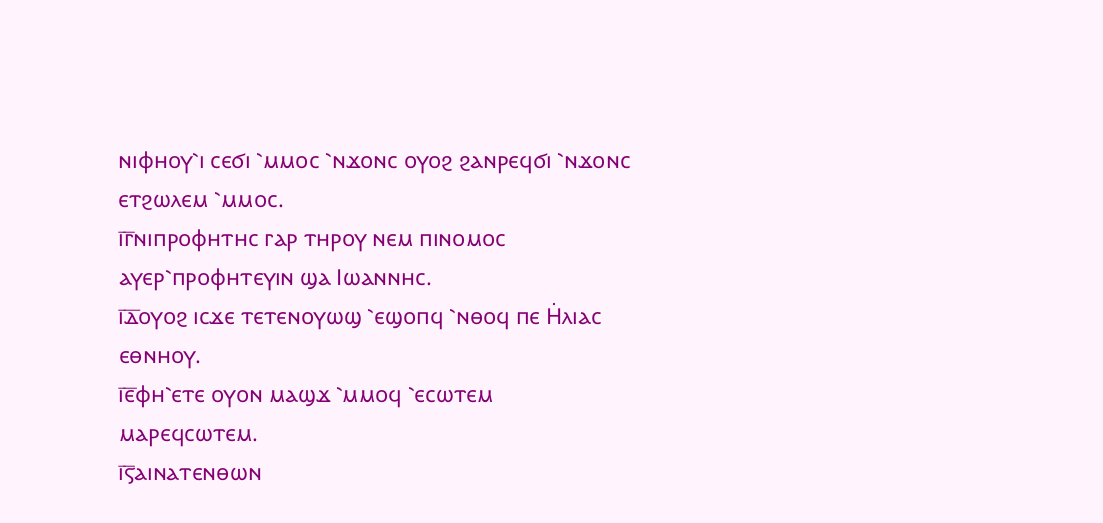ⲛⲓⲫⲏⲟⲩ⳿ⲓ ⲥⲉϭⲓ ⳿ⲙⲙⲟⲥ ⳿ⲛϫⲟⲛⲥ ⲟⲩⲟϩ ϩⲁⲛⲣⲉϥϭⲓ ⳿ⲛϫⲟⲛⲥ ⲉⲧϩⲱⲗⲉⲙ ⳿ⲙⲙⲟⲥ.
ⲓ̅ⲅ̅ⲛⲓⲡⲣⲟⲫⲏⲧⲏⲥ ⲅⲁⲣ ⲧⲏⲣⲟⲩ ⲛⲉⲙ ⲡⲓⲛⲟⲙⲟⲥ ⲁⲩⲉⲣ⳿ⲡⲣⲟⲫⲏⲧⲉⲩⲓⲛ ϣⲁ Ⲓⲱⲁⲛⲛⲏⲥ.
ⲓ̅ⲇ̅ⲟⲩⲟϩ ⲓⲥϫⲉ ⲧⲉⲧⲉⲛⲟⲩⲱϣ ⳿ⲉϣⲟⲡϥ ⳿ⲛⲑⲟϥ ⲡⲉ Ⲏ̇ⲗⲓⲁⲥ ⲉⲑⲛⲏⲟⲩ.
ⲓ̅ⲉ̅ⲫⲏ⳿ⲉⲧⲉ ⲟⲩⲟⲛ ⲙⲁϣϫ ⳿ⲙⲙⲟϥ ⳿ⲉⲥⲱⲧⲉⲙ ⲙⲁⲣⲉϥⲥⲱⲧⲉⲙ.
ⲓ̅ⲋ̅ⲁⲓⲛⲁⲧⲉⲛⲑⲱⲛ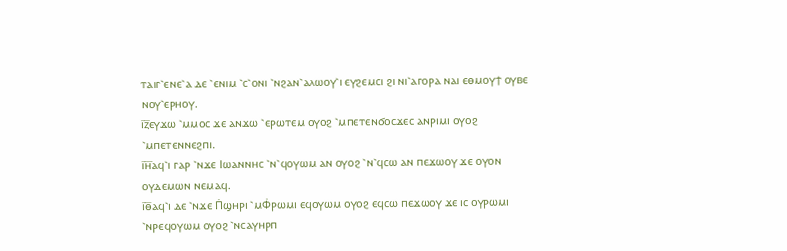ⲧⲁⲓⲅ⳿ⲉⲛⲉ⳿ⲁ ⲇⲉ ⳿ⲉⲛⲓⲙ ⳿ⲥ⳿ⲟⲛⲓ ⳿ⲛϩⲁⲛ⳿ⲁⲗⲱⲟⲩ⳿ⲓ ⲉⲩϩⲉⲙⲥⲓ ϩⲓ ⲛⲓ⳿ⲁⲅⲟⲣⲁ ⲛⲁⲓ ⲉⲑⲙⲟⲩϯ ⲟⲩⲃⲉ ⲛⲟⲩ⳿ⲉⲣⲏⲟⲩ.
ⲓ̅ⲍ̅ⲉⲩϫⲱ ⳿ⲙⲙⲟⲥ ϫⲉ ⲁⲛϫⲱ ⳿ⲉⲣⲱⲧⲉⲙ ⲟⲩⲟϩ ⳿ⲙⲡⲉⲧⲉⲛϭⲟⲥϫⲉⲥ ⲁⲛⲣⲓⲙⲓ ⲟⲩⲟϩ ⳿ⲙⲡⲉⲧⲉⲛⲛⲉϩⲡⲓ.
ⲓ̅ⲏ̅ⲁϥ⳿ⲓ ⲅⲁⲣ ⳿ⲛϫⲉ Ⲓⲱⲁⲛⲛⲏⲥ ⳿ⲛ⳿ϥⲟⲩⲱⲙ ⲁⲛ ⲟⲩⲟϩ ⳿ⲛ⳿ϥⲥⲱ ⲁⲛ ⲡⲉϫⲱⲟⲩ ϫⲉ ⲟⲩⲟⲛ ⲟⲩⲇⲉⲙⲱⲛ ⲛⲉⲙⲁϥ.
ⲓ̅ⲑ̅ⲁϥ⳿ⲓ ⲇⲉ ⳿ⲛϫⲉ Ⲡ̇ϣⲏⲣⲓ ⳿ⲙⲪ̇ⲣⲱⲙⲓ ⲉϥⲟⲩⲱⲙ ⲟⲩⲟϩ ⲉϥⲥⲱ ⲡⲉϫⲱⲟⲩ ϫⲉ ⲓⲥ ⲟⲩⲣⲱⲙⲓ ⳿ⲛⲣⲉϥⲟⲩⲱⲙ ⲟⲩⲟϩ ⳿ⲛⲥⲁⲩⲏⲣⲡ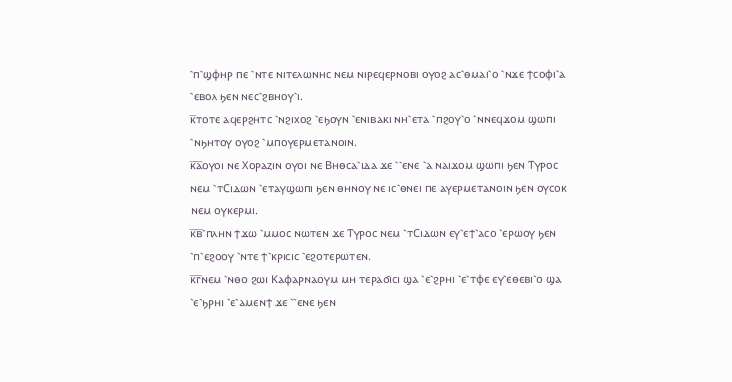⳿ⲡ⳿ϣⲫⲏⲣ ⲡⲉ ⳿ⲛⲧⲉ ⲛⲓⲧⲉⲗⲱⲛⲏⲥ ⲛⲉⲙ ⲛⲓⲣⲉϥⲉⲣⲛⲟⲃⲓ ⲟⲩⲟϩ ⲁⲥ⳿ⲑⲙⲁⲓ⳿ⲟ ⳿ⲛϫⲉ ϯⲥⲟⲫⲓ⳿ⲁ ⳿ⲉⲃⲟⲗ ϧⲉⲛ ⲛⲉⲥ⳿ϩⲃⲏⲟⲩ⳿ⲓ.
ⲕ̅ⲧⲟⲧⲉ ⲁϥⲉⲣϩⲏⲧⲥ ⳿ⲛϩⲓⲭⲟϩ ⳿ⲉϧⲟⲩⲛ ⳿ⲉⲛⲓⲃⲁⲕⲓ ⲛⲏ⳿ⲉⲧⲁ ⳿ⲡϩⲟⲩ⳿ⲟ ⳿ⲛⲛⲉϥϫⲟⲙ ϣⲱⲡⲓ ⳿ⲛϧⲏⲧⲟⲩ ⲟⲩⲟϩ ⳿ⲙⲡⲟⲩⲉⲣⲙⲉⲧⲁⲛⲟⲓⲛ.
ⲕ̅ⲁ̅ⲟⲩⲟⲓ ⲛⲉ Ⲭⲟⲣⲁⲍⲓⲛ ⲟⲩⲟⲓ ⲛⲉ Ⲃⲏⲑⲥⲁ⳿ⲓⲇⲁ ϫⲉ ⳿⳿ⲉⲛⲉ ⳿ⲁ ⲛⲁⲓϫⲟⲙ ϣⲱⲡⲓ ϧⲉⲛ Ⲧⲩⲣⲟⲥ ⲛⲉⲙ ⳿ⲧⲤⲓⲇⲱⲛ ⳿ⲉⲧⲁⲩϣⲱⲡⲓ ϧⲉⲛ ⲑⲏⲛⲟⲩ ⲛⲉ ⲓⲥ⳿ⲑⲛⲉⲓ ⲡⲉ ⲁⲩⲉⲣⲙⲉⲧⲁⲛⲟⲓⲛ ϧⲉⲛ ⲟⲩⲥⲟⲕ ⲛⲉⲙ ⲟⲩⲕⲉⲣⲙⲓ.
ⲕ̅ⲃ̅⳿ⲡⲗⲏⲛ ϯϫⲱ ⳿ⲙⲙⲟⲥ ⲛⲱⲧⲉⲛ ϫⲉ Ⲧⲩⲣⲟⲥ ⲛⲉⲙ ⳿ⲧⲤⲓⲇⲱⲛ ⲉⲩ⳿ⲉϯ⳿ⲁⲥⲟ ⳿ⲉⲣⲱⲟⲩ ϧⲉⲛ ⳿ⲡ⳿ⲉϩⲟⲟⲩ ⳿ⲛⲧⲉ ϯ⳿ⲕⲣⲓⲥⲓⲥ ⳿ⲉϩⲟⲧⲉⲣⲱⲧⲉⲛ.
ⲕ̅ⲅ̅ⲛⲉⲙ ⳿ⲛⲑⲟ ϩⲱⲓ Ⲕⲁⲫⲁⲣⲛⲁⲟⲩⲙ ⲙⲏ ⲧⲉⲣⲁϭⲓⲥⲓ ϣⲁ ⳿ⲉ⳿ϩⲣⲏⲓ ⳿ⲉ⳿ⲧⲫⲉ ⲉⲩ⳿ⲉⲑⲉⲃⲓ⳿ⲟ ϣⲁ ⳿ⲉ⳿ϧⲣⲏⲓ ⳿ⲉ⳿ⲁⲙⲉⲛϯ ϫⲉ ⳿⳿ⲉⲛⲉ ϧⲉⲛ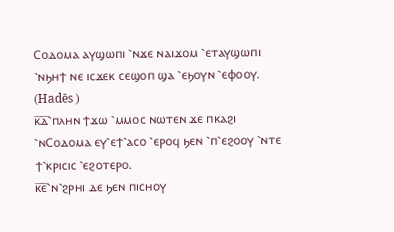Ⲥⲟⲇⲟⲙⲁ ⲁⲩϣⲱⲡⲓ ⳿ⲛϫⲉ ⲛⲁⲓϫⲟⲙ ⳿ⲉⲧⲁⲩϣⲱⲡⲓ ⳿ⲛϧⲏϯ ⲛⲉ ⲓⲥϫⲉⲕ ⲥⲉϣⲟⲡ ϣⲁ ⳿ⲉϧⲟⲩⲛ ⳿ⲉⲫⲟⲟⲩ. (Hadēs )
ⲕ̅ⲇ̅⳿ⲡⲗⲏⲛ ϯϫⲱ ⳿ⲙⲙⲟⲥ ⲛⲱⲧⲉⲛ ϫⲉ ⲡⲕⲁϩⲓ ⳿ⲛⲤⲟⲇⲟⲙⲁ ⲉⲩ⳿ⲉϯ⳿ⲁⲥⲟ ⳿ⲉⲣⲟϥ ϧⲉⲛ ⳿ⲡ⳿ⲉϩⲟⲟⲩ ⳿ⲛⲧⲉ ϯ⳿ⲕⲣⲓⲥⲓⲥ ⳿ⲉϩⲟⲧⲉⲣⲟ.
ⲕ̅ⲉ̅⳿ⲛ⳿ϩⲣⲏⲓ ⲇⲉ ϧⲉⲛ ⲡⲓⲥⲏⲟⲩ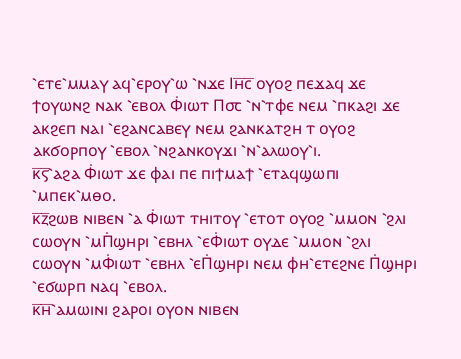⳿ⲉⲧⲉ⳿ⲙⲙⲁⲩ ⲁϥ⳿ⲉⲣⲟⲩ⳿ⲱ ⳿ⲛϫⲉ Ⲓⲏ̅ⲥ̅ ⲟⲩⲟϩ ⲡⲉϫⲁϥ ϫⲉ ϯⲟⲩⲱⲛϩ ⲛⲁⲕ ⳿ⲉⲃⲟⲗ Ⲫ̇ⲓⲱⲧ Ⲡ⳪ ⳿ⲛ⳿ⲧⲫⲉ ⲛⲉⲙ ⳿ⲡⲕⲁϩⲓ ϫⲉ ⲁⲕϩⲉⲡ ⲛⲁⲓ ⳿ⲉϩⲁⲛⲥⲁⲃⲉⲩ ⲛⲉⲙ ϩⲁⲛⲕⲁⲧϩⲏ ⲧ ⲟⲩⲟϩ ⲁⲕϭⲟⲣⲡⲟⲩ ⳿ⲉⲃⲟⲗ ⳿ⲛϩⲁⲛⲕⲟⲩϫⲓ ⳿ⲛ⳿ⲁⲗⲱⲟⲩ⳿ⲓ.
ⲕ̅ⲋ̅⳿ⲁϩⲁ Ⲫ̇ⲓⲱⲧ ϫⲉ ⲫⲁⲓ ⲡⲉ ⲡⲓϯⲙⲁϯ ⳿ⲉⲧⲁϥϣⲱⲡⲓ ⳿ⲙⲡⲉⲕ⳿ⲙⲑⲟ.
ⲕ̅ⲍ̅ϩⲱⲃ ⲛⲓⲃⲉⲛ ⳿ⲁ Ⲫ̇ⲓⲱⲧ ⲧⲏⲓⲧⲟⲩ ⳿ⲉⲧⲟⲧ ⲟⲩⲟϩ ⳿ⲙⲙⲟⲛ ⳿ϩⲗⲓ ⲥⲱⲟⲩⲛ ⳿ⲙⲠ̇ϣⲏⲣⲓ ⳿ⲉⲃⲏⲗ ⳿ⲉⲪ̇ⲓⲱⲧ ⲟⲩⲇⲉ ⳿ⲙⲙⲟⲛ ⳿ϩⲗⲓ ⲥⲱⲟⲩⲛ ⳿ⲙⲪ̇ⲓⲱⲧ ⳿ⲉⲃⲏⲗ ⳿ⲉⲠ̇ϣⲏⲣⲓ ⲛⲉⲙ ⲫⲏ⳿ⲉⲧⲉϩⲛⲉ Ⲡ̇ϣⲏⲣⲓ ⳿ⲉϭⲱⲣⲡ ⲛⲁϥ ⳿ⲉⲃⲟⲗ.
ⲕ̅ⲏ̅⳿ⲁⲙⲱⲓⲛⲓ ϩⲁⲣⲟⲓ ⲟⲩⲟⲛ ⲛⲓⲃⲉⲛ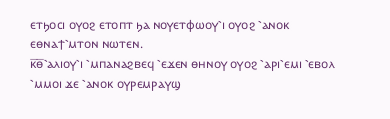ⲉⲧϧⲟⲥⲓ ⲟⲩⲟϩ ⲉⲧⲟⲡⲧ ϧⲁ ⲛⲟⲩⲉⲧⲫⲱⲟⲩ⳿ⲓ ⲟⲩⲟϩ ⳿ⲁⲛⲟⲕ ⲉⲑⲛⲁϯ⳿ⲙⲧⲟⲛ ⲛⲱⲧⲉⲛ.
ⲕ̅ⲑ̅⳿ⲁⲗⲓⲟⲩ⳿ⲓ ⳿ⲙⲡⲁⲛⲁϩⲃⲉϥ ⳿ⲉϫⲉⲛ ⲑⲏⲛⲟⲩ ⲟⲩⲟϩ ⳿ⲁⲣⲓ⳿ⲉⲙⲓ ⳿ⲉⲃⲟⲗ ⳿ⲙⲙⲟⲓ ϫⲉ ⳿ⲁⲛⲟⲕ ⲟⲩⲣⲉⲙⲣⲁⲩϣ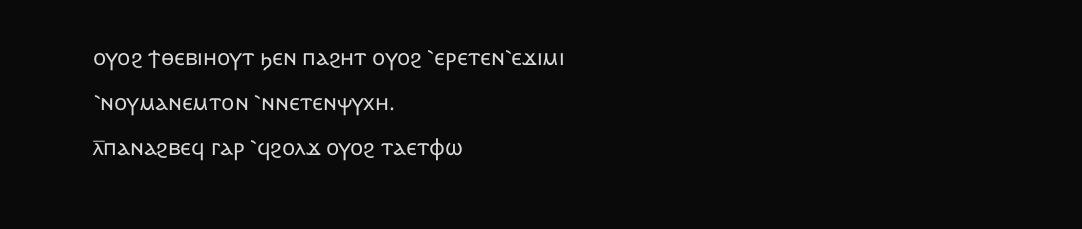ⲟⲩⲟϩ ϯⲑⲉⲃⲓⲏⲟⲩⲧ ϧⲉⲛ ⲡⲁϩⲏⲧ ⲟⲩⲟϩ ⳿ⲉⲣⲉⲧⲉⲛ⳿ⲉϫⲓⲙⲓ ⳿ⲛⲟⲩⲙⲁⲛⲉⲙⲧⲟⲛ ⳿ⲛⲛⲉⲧⲉⲛⲯⲩⲭⲏ.
ⲗ̅ⲡⲁⲛⲁϩⲃⲉϥ ⲅⲁⲣ ⳿ϥϩⲟⲗϫ ⲟⲩⲟϩ ⲧⲁⲉⲧⲫⲱ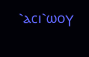⳿ⲁⲥⲓ⳿ⲱⲟⲩ